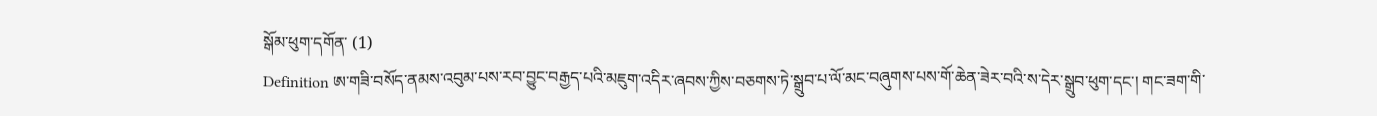སྒོམ་ཕུག་དགོན་ (1)
Definition ཨ་གཟི་བསོད་ནམས་འབུམ་པས་རབ་བྱུང་བརྒྱད་པའི་མཇུག་འདིར་ཞབས་ཀྱིས་བཅགས་ཏེ་སྒྲུབ་པ་ལོ་མང་བཞུགས་པས་གོ་ཆེན་ཟེར་བའི་ས་དེར་སྒྲུབ་ཕུག་དང་། གང་ཟག་གི་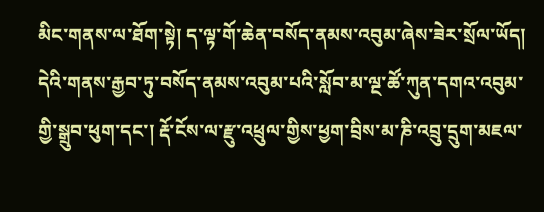མིང་གནས་ལ་ཐོག་སྟེ། ད་ལྟ་གོ་ཆེན་བསོད་ནམས་འབུམ་ཞེས་ཟེར་སྲོལ་ཡོད། དེའི་གནས་རྒྱབ་ཏུ་བསོད་ནམས་འབུམ་པའི་སློབ་མ་ལྔ་ཚོ་ཀུན་དགའ་འབུམ་གྱི་སྒྲུབ་ཕུག་དང་། རྡོ་ངོས་ལ་རྫུ་འཕྲུལ་གྱིས་ཕྱག་བྲིས་མ་ཎི་འབྲུ་དྲུག་མཇལ་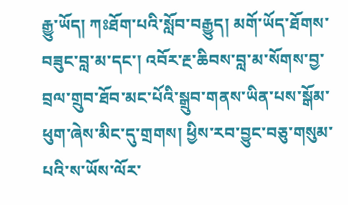རྒྱུ་ཡོད། ཀཿཐོག་པའི་སློབ་བརྒྱུད། མགོ་ཡོད་ཐོགས་བཟུང་བླ་མ་དང་། འབོར་རྔ་ཆིབས་བླ་མ་སོགས་བྱ་བྲལ་གྲུབ་ཐོབ་མང་པོའི་སྒྲུབ་གནས་ཡིན་པས་སྒོམ་ཕུག་ཞེས་མིང་དུ་གྲགས། ཕྱིས་རབ་བྱུང་བཅུ་གསུམ་པའི་ས་ཡོས་ལོར་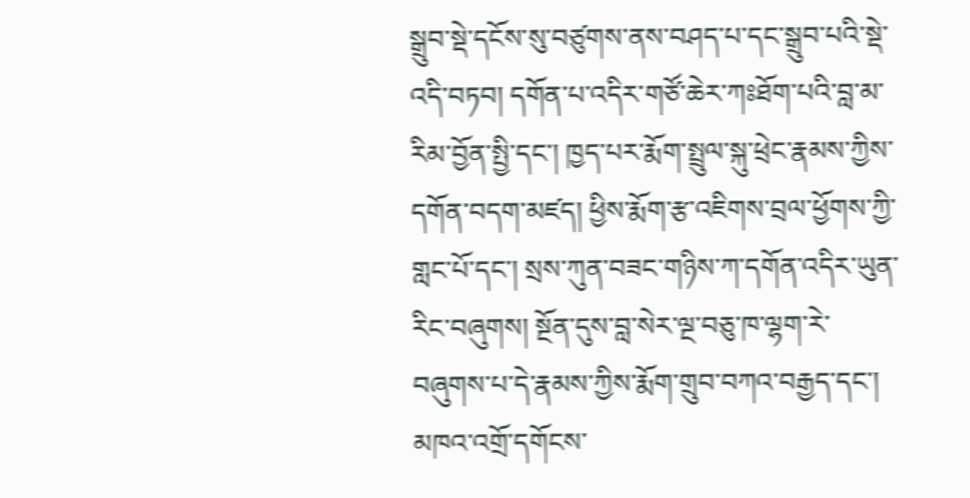སྒྲུབ་སྡེ་དངོས་སུ་བཙུགས་ནས་བཤད་པ་དང་སྒྲུབ་པའི་སྡེ་འདི་བཏབ། དགོན་པ་འདིར་གཙོ་ཆེར་ཀཿཐོག་པའི་བླ་མ་རིམ་བྱོན་སྤྱི་དང་། ཁྱད་པར་རྨོག་སྤྲུལ་སྐུ་ཕྲེང་རྣམས་ཀྱིས་དགོན་བདག་མཛད། ཕྱིས་རྨོག་རྩ་འཇིགས་བྲལ་ཕྱོགས་ཀྱི་གླང་པོ་དང་། སྲས་ཀུན་བཟང་གཉིས་ཀ་དགོན་འདིར་ཡུན་རིང་བཞུགས། སྔོན་དུས་བླ་སེར་ལྔ་བཅུ་ཁ་ལྷག་རེ་བཞུགས་པ་དེ་རྣམས་ཀྱིས་རྨོག་གྲུབ་བཀའ་བརྒྱད་དང་། མཁའ་འགྲོ་དགོངས་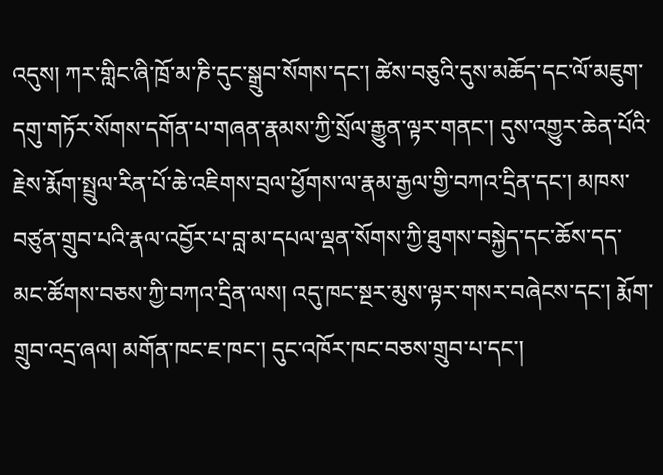འདུས། ཀར་གླིང་ཞི་ཁྲོ་མ་ཎི་དུང་སྒྲུབ་སོགས་དང་། ཚེས་བཅུའི་དུས་མཆོད་དང་ལོ་མཇུག་དགུ་གཏོར་སོགས་དགོན་པ་གཞན་རྣམས་ཀྱི་སྲོལ་རྒྱུན་ལྟར་གནང་། དུས་འགྱུར་ཆེན་པོའི་རྗེས་རྨོག་སྤྲུལ་རིན་པོ་ཆེ་འཇིགས་བྲལ་ཕྱོགས་ལ་རྣམ་རྒྱལ་གྱི་བཀའ་དྲིན་དང་། མཁས་བཙུན་གྲུབ་པའི་རྣལ་འབྱོར་པ་བླ་མ་དཔལ་ལྡན་སོགས་ཀྱི་ཐུགས་བསྐྱེད་དང་ཆོས་དད་མང་ཚོགས་བཅས་ཀྱི་བཀའ་དྲིན་ལས། འདུ་ཁང་སྔར་མུས་ལྟར་གསར་བཞེངས་དང་། རྨོག་གྲུབ་འདྲ་ཞལ། མགོན་ཁང་ཇ་ཁང་། དུང་འཁོར་ཁང་བཅས་གྲུབ་པ་དང་།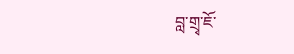བླ་གྲྭ་ཇོ་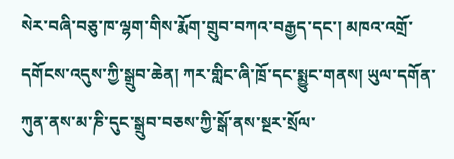སེར་བཞི་བཅུ་ཁ་ལྷག་གིས་རྨོག་གྲུབ་བཀའ་བརྒྱད་དང་། མཁའ་འགྲོ་དགོངས་འདུས་ཀྱི་སྒྲུབ་ཆེན། ཀར་གླིང་ཞི་ཁྲོ་དང་སྨྱུང་གནས། ཡུལ་དགོན་ཀུན་ནས་མ་ཎི་དུང་སྒྲུབ་བཅས་ཀྱི་སྒོ་ནས་སྔར་སྲོལ་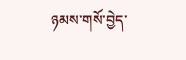ཉམས་གསོ་བྱེད་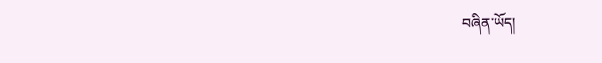བཞིན་ཡོད།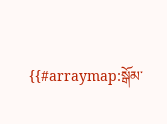{{#arraymap:སྒོམ་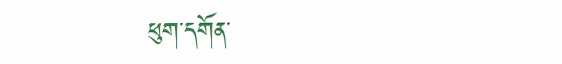ཕུག་དགོན་